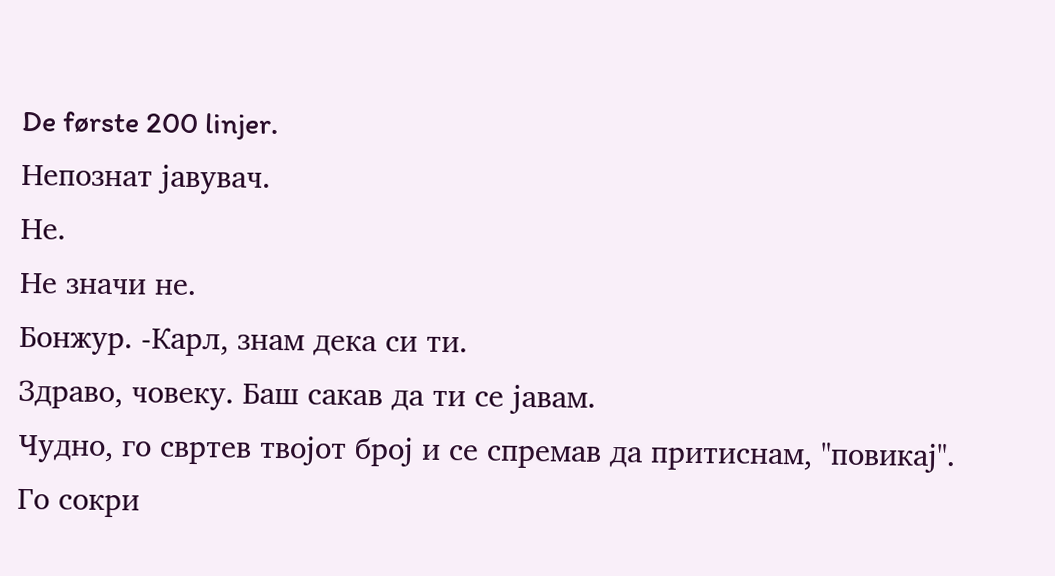De første 200 linjer.
Непознат јавувач.
Не.
Не значи не.
Бонжур. -Карл, знам дека си ти.
Здраво, човеку. Баш сакав да ти се јавам.
Чудно, го свртев твојот број и се спремав да притиснам, "повикај".
Го сокри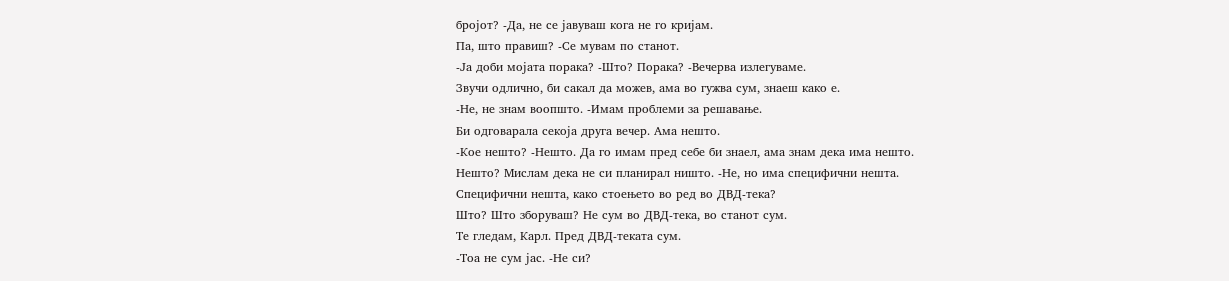бројот? -Да, не се јавуваш кога не го кријам.
Па, што правиш? -Се мувам по станот.
-Ја доби мојата порака? -Што? Порака? -Вечерва излегуваме.
Звучи одлично, би сакал да можев, ама во гужва сум, знаеш како е.
-Не, не знам воопшто. -Имам проблеми за решавање.
Би одговарала секоја друга вечер. Ама нешто.
-Кое нешто? -Нешто. Да го имам пред себе би знаел, ама знам дека има нешто.
Нешто? Мислам дека не си планирал ништо. -Не, но има специфични нешта.
Специфични нешта, како стоењето во ред во ДВД-тека?
Што? Што зборуваш? Не сум во ДВД-тека, во станот сум.
Те гледам, Карл. Пред ДВД-теката сум.
-Тоа не сум јас. -Не си?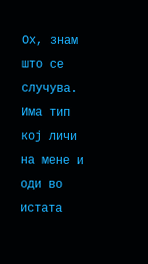Ох, знам што се случува.
Има тип кој личи на мене и оди во истата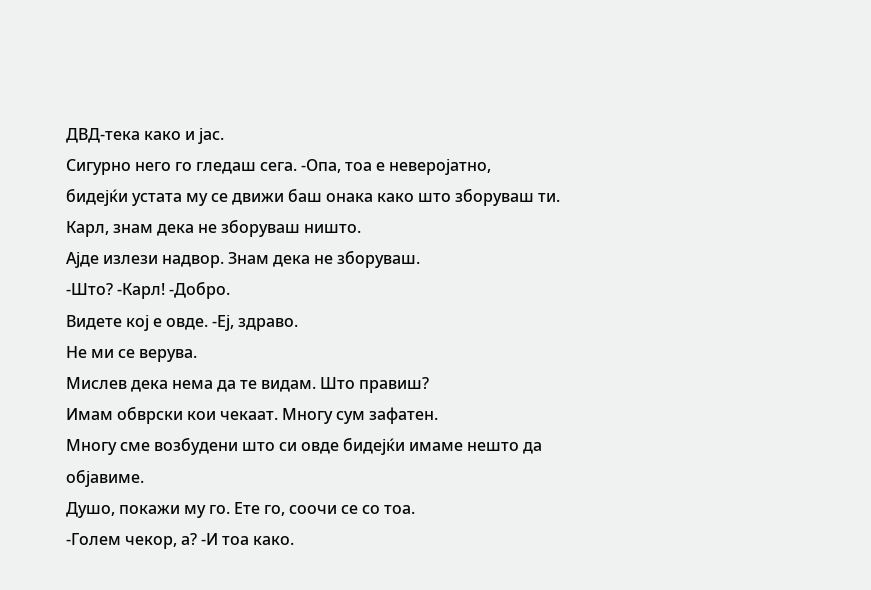ДВД-тека како и јас.
Сигурно него го гледаш сега. -Опа, тоа е неверојатно,
бидејќи устата му се движи баш онака како што зборуваш ти.
Карл, знам дека не зборуваш ништо.
Ајде излези надвор. Знам дека не зборуваш.
-Што? -Карл! -Добро.
Видете кој е овде. -Еј, здраво.
Не ми се верува.
Мислев дека нема да те видам. Што правиш?
Имам обврски кои чекаат. Многу сум зафатен.
Многу сме возбудени што си овде бидејќи имаме нешто да објавиме.
Душо, покажи му го. Ете го, соочи се со тоа.
-Голем чекор, а? -И тоа како.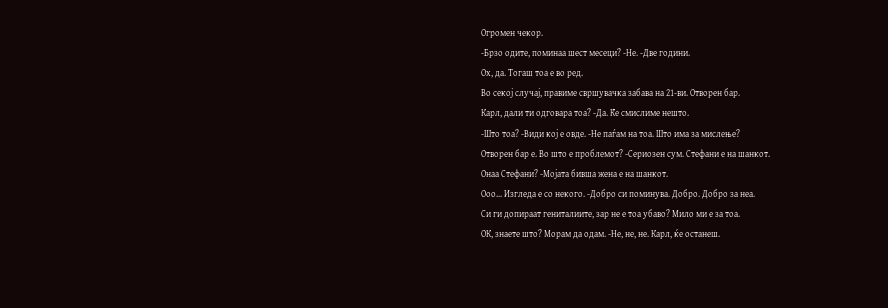Огромен чекор.
-Брзо одите, поминаа шест месеци? -Не. -Две години.
Ох, да. Тогаш тоа е во ред.
Во секој случај, правиме свршувачка забава на 21-ви. Отворен бар.
Карл, дали ти одговара тоа? -Да. Ќе смислиме нешто.
-Што тоа? -Види кој е овде. -Не паѓам на тоа. Што има за мислење?
Отворен бар е. Во што е проблемот? -Сериозен сум. Стефани е на шанкот.
Онаа Стефани? -Мојата бивша жена е на шанкот.
Ооо... Изгледа е со некого. -Добро си поминува. Добро. Добро за неа.
Си ги допираат гениталиите, зар не е тоа убаво? Мило ми е за тоа.
ОК, знаете што? Морам да одам. -Не, не, не. Карл, ќе останеш.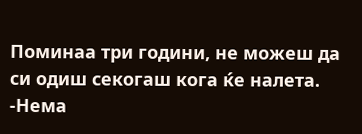Поминаа три години, не можеш да си одиш секогаш кога ќе налета.
-Нема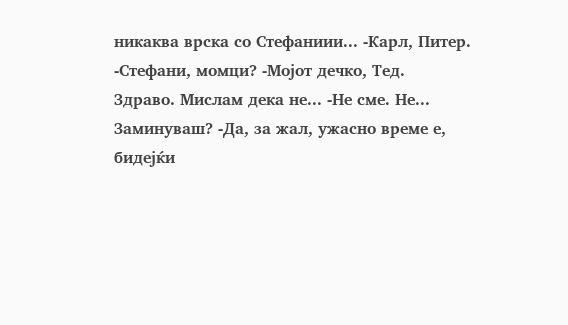никаква врска со Стефаниии... -Карл, Питер.
-Стефани, момци? -Мојот дечко, Тед.
Здраво. Мислам дека не... -Не сме. Не...
Заминуваш? -Да, за жал, ужасно време е, бидејќи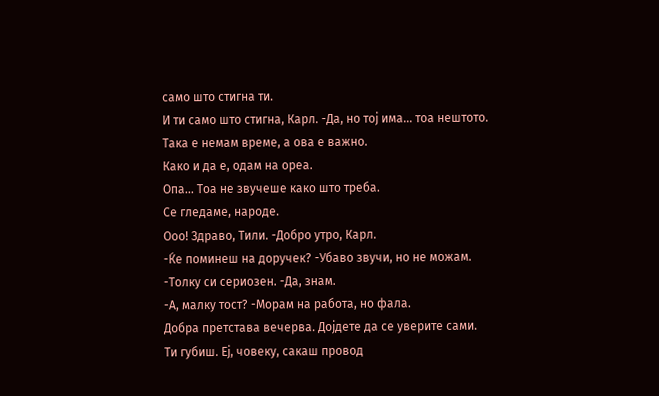само што стигна ти.
И ти само што стигна, Карл. -Да, но тој има... тоа нештото.
Така е немам време, а ова е важно.
Како и да е, одам на ореа.
Опа... Тоа не звучеше како што треба.
Се гледаме, народе.
Ооо! Здраво, Тили. -Добро утро, Карл.
-Ќе поминеш на доручек? -Убаво звучи, но не можам.
-Толку си сериозен. -Да, знам.
-А, малку тост? -Морам на работа, но фала.
Добра претстава вечерва. Дојдете да се уверите сами.
Ти губиш. Еј, човеку, сакаш провод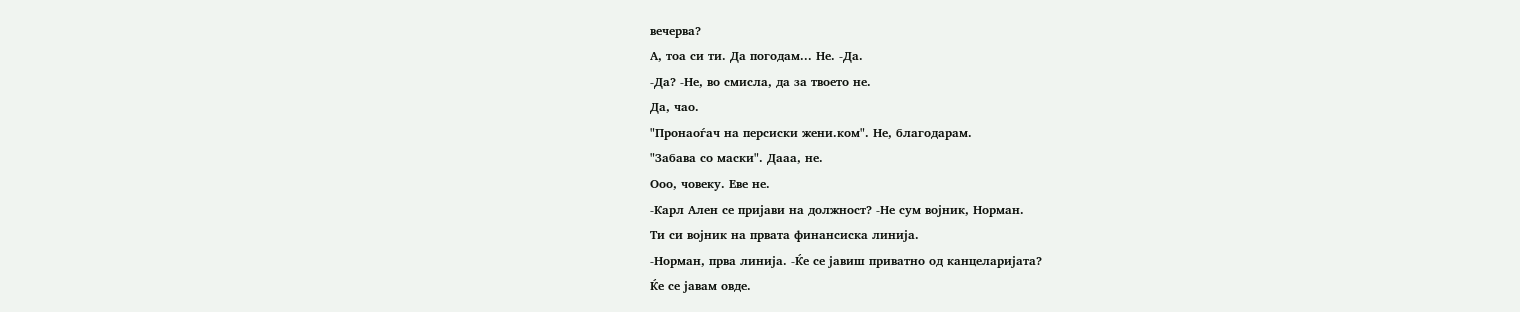вечерва?
А, тоа си ти. Да погодам... Не. -Да.
-Да? -Не, во смисла, да за твоето не.
Да, чао.
"Пронаоѓач на персиски жени.ком". Не, благодарам.
"Забава со маски". Дааа, не.
Ооо, човеку. Еве не.
-Карл Ален се пријави на должност? -Не сум војник, Норман.
Ти си војник на првата финансиска линија.
-Норман, прва линија. -Ќе се јавиш приватно од канцеларијата?
Ќе се јавам овде.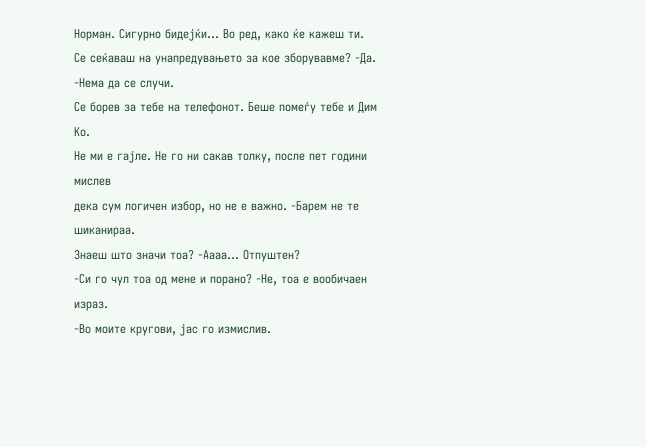Норман. Сигурно бидејќи... Во ред, како ќе кажеш ти.
Се сеќаваш на унапредувањето за кое зборувавме? -Да. -Нема да се случи.
Се борев за тебе на телефонот. Беше помеѓу тебе и Дим Ко.
Не ми е гајле. Не го ни сакав толку, после пет години мислев
дека сум логичен избор, но не е важно. -Барем не те шиканираа.
Знаеш што значи тоа? -Аааа... Отпуштен?
-Си го чул тоа од мене и порано? -Не, тоа е вообичаен израз.
-Во моите кругови, јас го измислив.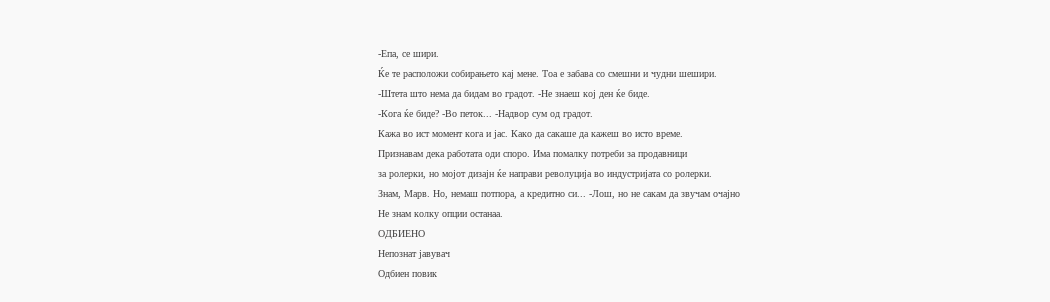-Епа, се шири.
Ќе те расположи собирањето кај мене. Тоа е забава со смешни и чудни шешири.
-Штета што нема да бидам во градот. -Не знаеш кој ден ќе биде.
-Кога ќе биде? -Во петок... -Надвор сум од градот.
Кажа во ист момент кога и јас. Како да сакаше да кажеш во исто време.
Признавам дека работата оди споро. Има помалку потреби за продавници
за ролерки, но мојот дизајн ќе направи револуција во индустријата со ролерки.
Знам, Марв. Но, немаш потпора, а кредитно си... -Лош, но не сакам да звучам очајно
Не знам колку опции останаа.
ОДБИЕНО
Непознат јавувач
Одбиен повик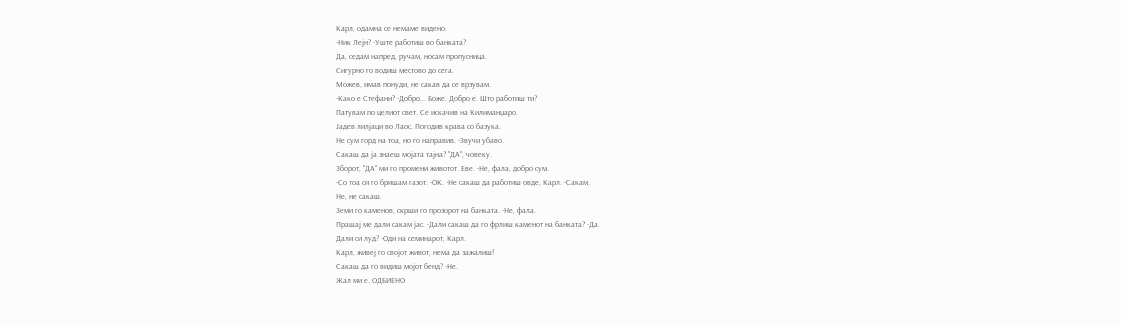Карл, одамна се немаме видено.
-Ник Лејн? -Уште работиш во банката?
Да, седам напред, ручам, носам пропусница.
Сигурно го водиш местово до сега.
Можев, имав понуди, не сакав да се врзувам.
-Како е Стефани? -Добро... Боже. Добро е. Што работиш ти?
Патувам по целиот свет. Се искачив на Килиманџаро.
Јадев лилјаци во Лаос. Погодив крава со базука.
Не сум горд на тоа, но го направив. -Звучи убаво.
Сакаш да ја знаеш мојата тајна? "ДА", човеку.
Зборот, "ДА" ми го промени животот. Еве. -Не, фала, добро сум.
-Со тоа си го бришам газот. -ОК. -Не сакаш да работиш овде, Карл. -Сакам.
Не, не сакаш.
Земи го каменов, скрши го прозорот на банката. -Не, фала.
Прашај ме дали сакам јас. -Дали сакаш да го фрлиш каменот на банката? -Да.
Дали си луд? -Оди на семинарот, Карл.
Карл, живеј го својот живот, нема да зажалиш!
Сакаш да го видиш мојот бенд? -Не.
Жал ми е. ОДБИЕНО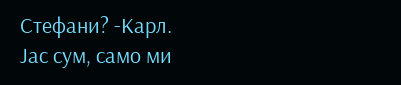Стефани? -Карл.
Јас сум, само ми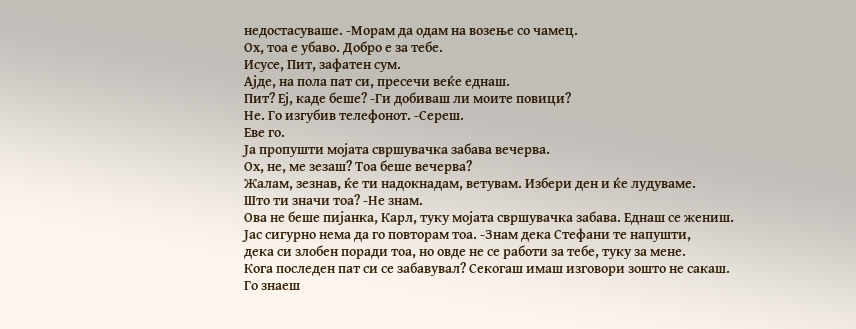недостасуваше. -Морам да одам на возење со чамец.
Ох, тоа е убаво. Добро е за тебе.
Исусе, Пит, зафатен сум.
Ајде, на пола пат си, пресечи веќе еднаш.
Пит? Еј, каде беше? -Ги добиваш ли моите повици?
Не. Го изгубив телефонот. -Сереш.
Еве го.
Ја пропушти мојата свршувачка забава вечерва.
Ох, не, ме зезаш? Тоа беше вечерва?
Жалам, зезнав, ќе ти надокнадам, ветувам. Избери ден и ќе лудуваме.
Што ти значи тоа? -Не знам.
Ова не беше пијанка, Карл, туку мојата свршувачка забава. Еднаш се жениш.
Јас сигурно нема да го повторам тоа. -Знам дека Стефани те напушти,
дека си злобен поради тоа, но овде не се работи за тебе, туку за мене.
Кога последен пат си се забавувал? Секогаш имаш изговори зошто не сакаш.
Го знаеш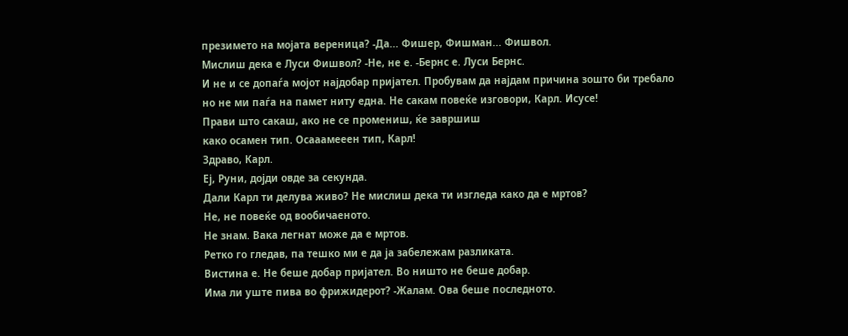презимето на мојата вереница? -Да... Фишер, Фишман... Фишвол.
Мислиш дека е Луси Фишвол? -Не, не е. -Бернс е. Луси Бернс.
И не и се допаѓа мојот најдобар пријател. Пробувам да најдам причина зошто би требало
но не ми паѓа на памет ниту една. Не сакам повеќе изговори, Карл. Исусе!
Прави што сакаш, ако не се промениш, ќе завршиш
како осамен тип. Осааамееен тип, Карл!
Здраво, Карл.
Еј, Руни, дојди овде за секунда.
Дали Карл ти делува живо? Не мислиш дека ти изгледа како да е мртов?
Не, не повеќе од вообичаеното.
Не знам. Вака легнат може да е мртов.
Ретко го гледав, па тешко ми е да ја забележам разликата.
Вистина е. Не беше добар пријател. Во ништо не беше добар.
Има ли уште пива во фрижидерот? -Жалам. Ова беше последното.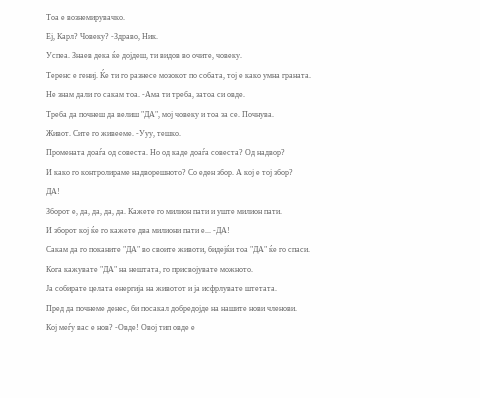Тоа е вознемирувачко.
Еј, Карл? Човеку? -Здраво, Ник.
Успеа. Знаев дека ќе дојдеш, ти видов во очите, човеку.
Теренс е гениј. Ќе ти го разнесе мозокот по собата, тој е како умна граната.
Не знам дали го сакам тоа. -Ама ти треба, затоа си овде.
Треба да почнеш да велиш "ДА", мој човеку и тоа за се. Почнува.
Живот. Сите го живееме. -Ууу, тешко.
Промената доаѓа од совеста. Но од каде доаѓа совеста? Од надвор?
И како го контролираме надворешното? Со еден збор. А кој е тој збор?
ДА!
Зборот е, да, да, да, да. Кажете го милион пати и уште милион пати.
И зборот кој ќе го кажете два милиони пати е... -ДА!
Сакам да го поканите "ДА" во своите животи, бидејќи тоа "ДА" ќе го спаси.
Кога кажувате "ДА" на нештата, го присвојувате можното.
Ја собирате целата енергија на животот и ја исфрлувате штетата.
Пред да почнеме денес, би посакал добредојде на нашите нови членови.
Кој меѓу вас е нов? -Овде! Овој тип овде е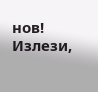нов!
Излези,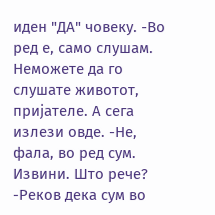иден "ДА" човеку. -Во ред е, само слушам.
Неможете да го слушате животот, пријателе. А сега излези овде. -Не, фала, во ред сум.
Извини. Што рече? -Реков дека сум во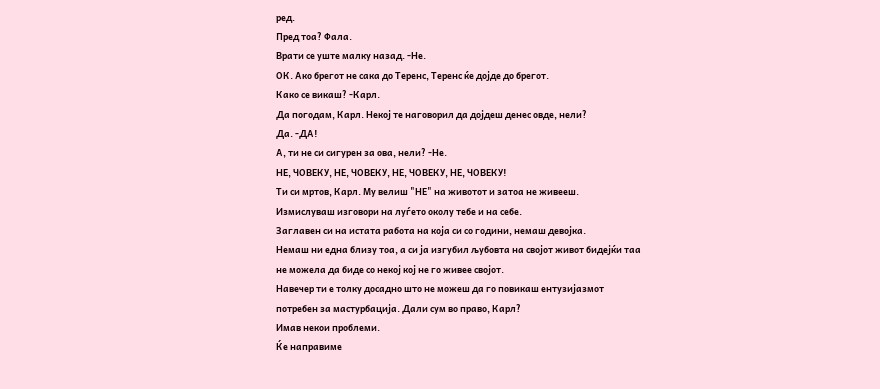ред.
Пред тоа? Фала.
Врати се уште малку назад. -Не.
ОК. Ако брегот не сака до Теренс, Теренс ќе дојде до брегот.
Како се викаш? -Карл.
Да погодам, Карл. Некој те наговорил да дојдеш денес овде, нели?
Да. -ДА!
А, ти не си сигурен за ова, нели? -Не.
НЕ, ЧОВЕКУ, НЕ, ЧОВЕКУ, НЕ, ЧОВЕКУ, НЕ, ЧОВЕКУ!
Ти си мртов, Карл. Му велиш "НЕ" на животот и затоа не живееш.
Измислуваш изговори на луѓето околу тебе и на себе.
Заглавен си на истата работа на која си со години, немаш девојка.
Немаш ни една близу тоа, а си ја изгубил љубовта на својот живот бидејќи таа
не можела да биде со некој кој не го живее својот.
Навечер ти е толку досадно што не можеш да го повикаш ентузијазмот
потребен за мастурбација. Дали сум во право, Карл?
Имав некои проблеми.
Ќе направиме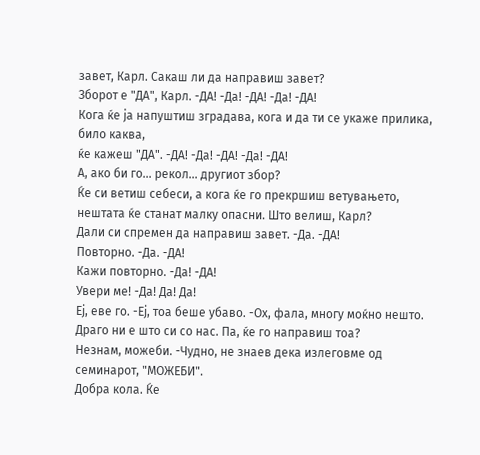завет, Карл. Сакаш ли да направиш завет?
Зборот е "ДА", Карл. -ДА! -Да! -ДА! -Да! -ДА!
Кога ќе ја напуштиш зградава, кога и да ти се укаже прилика, било каква,
ќе кажеш "ДА". -ДА! -Да! -ДА! -Да! -ДА!
А, ако би го... рекол... другиот збор?
Ќе си ветиш себеси, а кога ќе го прекршиш ветувањето,
нештата ќе станат малку опасни. Што велиш, Карл?
Дали си спремен да направиш завет. -Да. -ДА!
Повторно. -Да. -ДА!
Кажи повторно. -Да! -ДА!
Увери ме! -Да! Да! Да!
Еј, еве го. -Еј, тоа беше убаво. -Ох, фала, многу моќно нешто.
Драго ни е што си со нас. Па, ќе го направиш тоа?
Незнам, можеби. -Чудно, не знаев дека излеговме од семинарот, "МОЖЕБИ".
Добра кола. Ќе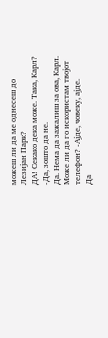можеш ли да ме однесеш до Лезијан Парк?
ДА! Секако дека може. Така, Карл? -Да, зошто да не.
Да. Нема да зажалиш за ова, Карл.
Може ли да го искористам твојот телефон? -Ајде, човеку, ајде.
Да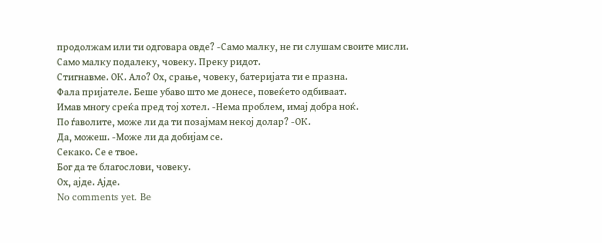продолжам или ти одговара овде? -Само малку, не ги слушам своите мисли.
Само малку подалеку, човеку. Преку ридот.
Стигнавме. ОК. Ало? Ох, срање, човеку, батеријата ти е празна.
Фала пријателе. Беше убаво што ме донесе, повеќето одбиваат.
Имав многу среќа пред тој хотел. -Нема проблем, имај добра ноќ.
По ѓаволите, може ли да ти позајмам некој долар? -ОК.
Да, можеш. -Може ли да добијам се.
Секако. Се е твое.
Бог да те благослови, човеку.
Ох, ајде. Ајде.
No comments yet. Be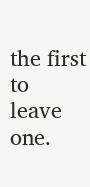the first to leave one.